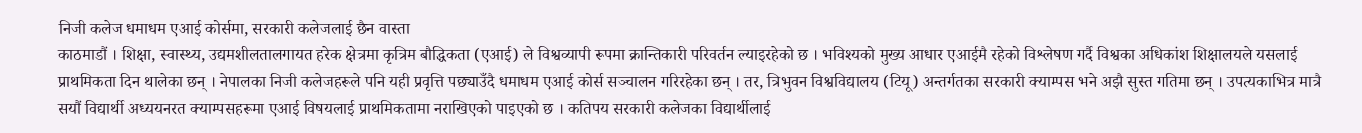निजी कलेज धमाधम एआई कोर्समा, सरकारी कलेजलाई छैन वास्ता
काठमाडौं । शिक्षा, स्वास्थ्य, उद्यमशीलतालगायत हरेक क्षेत्रमा कृत्रिम बौद्धिकता (एआई) ले विश्वव्यापी रूपमा क्रान्तिकारी परिवर्तन ल्याइरहेको छ । भविश्यको मुख्य आधार एआईमै रहेको विश्लेषण गर्दै विश्वका अधिकांश शिक्षालयले यसलाई प्राथमिकता दिन थालेका छन् । नेपालका निजी कलेजहरूले पनि यही प्रवृत्ति पछ्याउँदै धमाधम एआई कोर्स सञ्चालन गरिरहेका छन् । तर, त्रिभुवन विश्वविद्यालय (टियू) अन्तर्गतका सरकारी क्याम्पस भने अझै सुस्त गतिमा छन् । उपत्यकाभित्र मात्रै सयौं विद्यार्थी अध्ययनरत क्याम्पसहरूमा एआई विषयलाई प्राथमिकतामा नराखिएको पाइएको छ । कतिपय सरकारी कलेजका विद्यार्थीलाई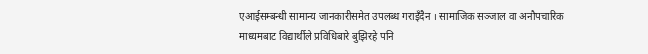एआईसम्बन्धी सामान्य जानकारीसमेत उपलब्ध गराइँदैन । सामाजिक सञ्जाल वा अनौपचारिक माध्यमबाट विद्यार्थीले प्रविधिबारे बुझिरहे पनि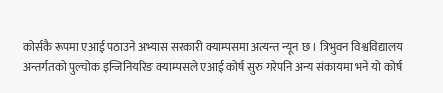कोर्सकै रूपमा एआई पठाउने अभ्यास सरकारी क्याम्पसमा अत्यन्त न्यून छ । त्रिभुवन विश्वविद्यालय अन्तर्गतको पुल्चोक इन्जिनियरिङ क्याम्पसले एआई कोर्ष सुरु गरेपनि अन्य संकायमा भने यो कोर्ष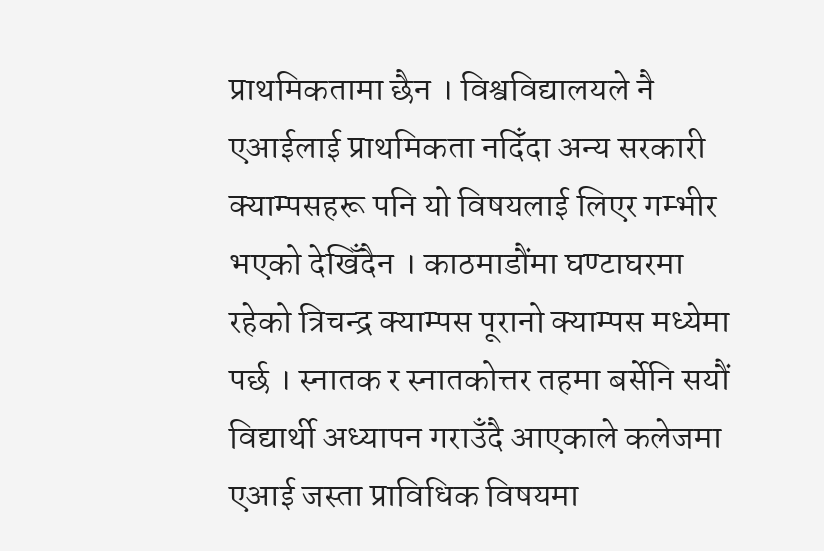प्राथमिकतामा छैन । विश्वविद्यालयले नै एआईलाई प्राथमिकता नदिँदा अन्य सरकारी क्याम्पसहरू पनि यो विषयलाई लिएर गम्भीर भएको देखिँदैन । काठमाडौंमा घण्टाघरमा रहेको त्रिचन्द्र क्याम्पस पूरानो क्याम्पस मध्येमा पर्छ । स्नातक र स्नातकोत्तर तहमा बर्सेनि सयौं विद्यार्थी अध्यापन गराउँदै आएकाले कलेजमा एआई जस्ता प्राविधिक विषयमा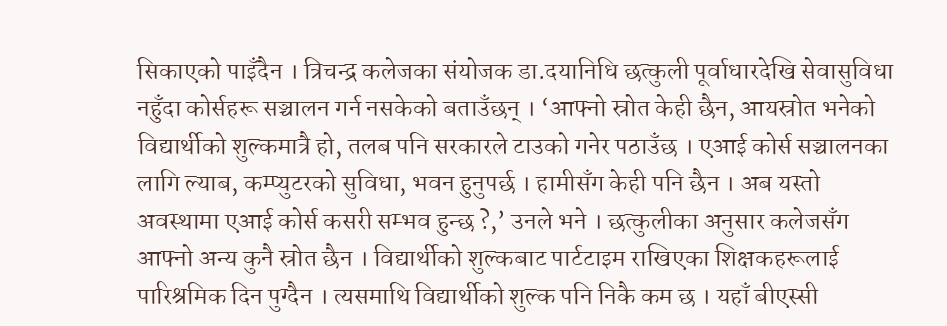सिकाएको पाइँदैन । त्रिचन्द्र कलेजका संयोजक डा.दयानिधि छत्कुली पूर्वाधारदेखि सेवासुविधा नहुँदा कोर्सहरू सञ्चालन गर्न नसकेको बताउँछन् । ‘आफ्नो स्रोत केही छैन, आयस्रोत भनेको विद्यार्थीको शुल्कमात्रै हो, तलब पनि सरकारले टाउको गनेर पठाउँछ । एआई कोर्स सञ्चालनका लागि ल्याब, कम्प्युटरको सुविधा, भवन हुनुपर्छ । हामीसँग केही पनि छैन । अब यस्तो अवस्थामा एआई कोर्स कसरी सम्भव हुन्छ ?,’ उनले भने । छत्कुलीका अनुसार कलेजसँग आफ्नो अन्य कुनै स्रोत छैन । विद्यार्थीको शुल्कबाट पार्टटाइम राखिएका शिक्षकहरूलाई पारिश्रमिक दिन पुग्दैन । त्यसमाथि विद्यार्थीको शुल्क पनि निकै कम छ । यहाँ बीएस्सी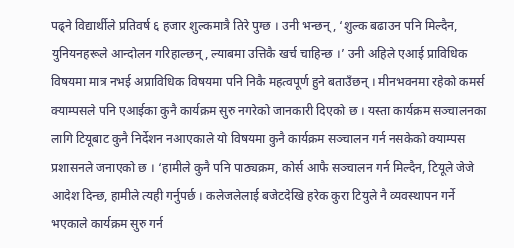पढ्ने विद्यार्थीले प्रतिवर्ष ६ हजार शुल्कमात्रै तिरे पुग्छ । उनी भन्छन्, ‘शुल्क बढाउन पनि मिल्दैन, युनियनहरूले आन्दोलन गरिहाल्छन्, ल्याबमा उत्तिकै खर्च चाहिन्छ ।’ उनी अहिले एआई प्राविधिक विषयमा मात्र नभई अप्राविधिक विषयमा पनि निकै महत्वपूर्ण हुने बताउँछन् । मीनभवनमा रहेको कमर्स क्याम्पसले पनि एआईका कुनै कार्यक्रम सुरु नगरेको जानकारी दिएको छ । यस्ता कार्यक्रम सञ्चालनका लागि टियूबाट कुनै निर्देशन नआएकाले यो विषयमा कुनै कार्यक्रम सञ्चालन गर्न नसकेको क्याम्पस प्रशासनले जनाएको छ । ‘हामीले कुनै पनि पाठ्यक्रम, कोर्स आफै सञ्चालन गर्न मिल्दैन, टियूले जेजे आदेश दिन्छ, हामीले त्यही गर्नुपर्छ । कलेजलेलाई बजेटदेखि हरेक कुरा टियुले नै व्यवस्थापन गर्ने भएकाले कार्यक्रम सुरु गर्न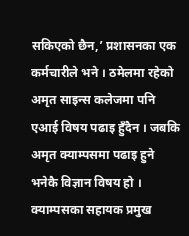सकिएको छैन,’ प्रशासनका एक कर्मचारीले भने । ठमेलमा रहेको अमृत साइन्स कलेजमा पनि एआई विषय पढाइ हुँदैन । जबकि अमृत क्याम्पसमा पढाइ हुने भनेकै विज्ञान विषय हो । क्याम्पसका सहायक प्रमुख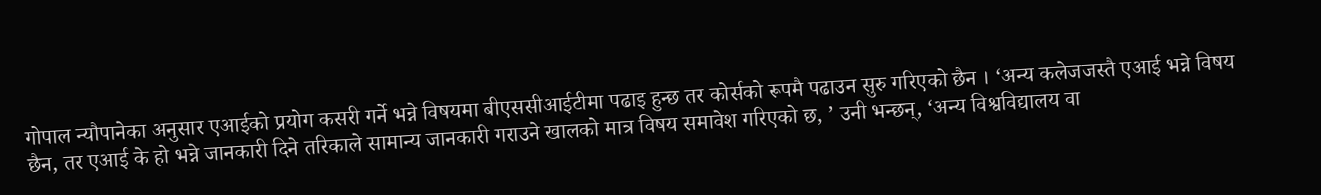गोपाल न्यौपानेका अनुसार एआईको प्रयोग कसरी गर्ने भन्ने विषयमा बीएससीआईटीमा पढाइ हुन्छ तर कोर्सको रूपमै पढाउन सुरु गरिएको छैन । ‘अन्य कलेजजस्तै एआई भन्ने विषय छैन, तर एआई के हो भन्ने जानकारी दिने तरिकाले सामान्य जानकारी गराउने खालको मात्र विषय समावेश गरिएको छ, ’ उनी भन्छन्, ‘अन्य विश्वविद्यालय वा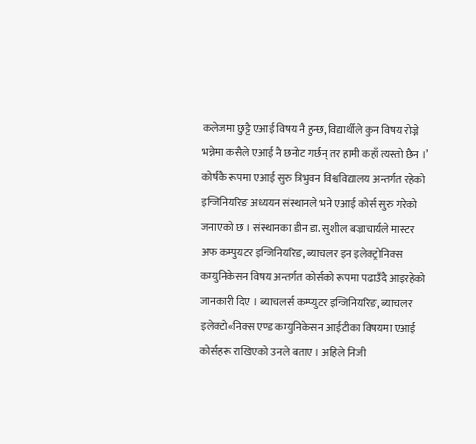कलेजमा छुट्टै एआई विषय नै हुन्छ, विद्यार्थीले कुन विषय रोज्ने भन्नेमा कसैले एआई नै छनोट गर्छन् तर हामी कहाँ त्यस्तो छैन ।’ कोर्षकै रूपमा एआई सुरु त्रिभुवन विश्वविद्यालय अन्तर्गत रहेको इन्जिनियरिङ अध्ययन संस्थानले भने एआई कोर्स सुरु गरेको जनाएको छ । संस्थानका डीन डा. सुशील बज्राचार्यले मास्टर अफ कम्पुयटर इन्जिनियरिङ, ब्याचलर इन इलेक्ट्रोनिक्स कम्युनिकेसन विषय अन्तर्गत कोर्सको रूपमा पढाउँदै आइरहेको जानकारी दिए । ब्याचलर्स कम्प्युटर इन्जिनियरिङ, ब्याचलर इलेक्टो«निक्स एण्ड कम्युनिकेसन आईटीका विषयमा एआई कोर्सहरू राखिएको उनले बताए । अहिले निजी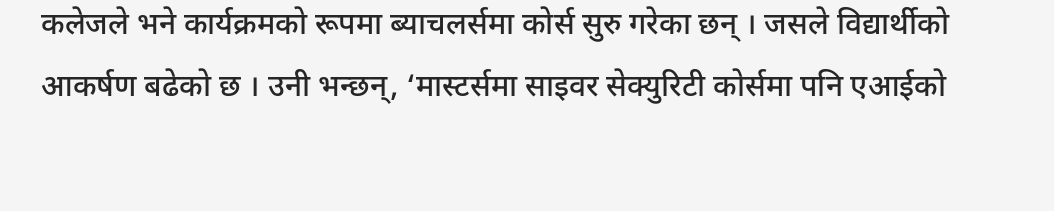कलेजले भने कार्यक्रमको रूपमा ब्याचलर्समा कोर्स सुरु गरेका छन् । जसले विद्यार्थीको आकर्षण बढेको छ । उनी भन्छन्, ‘मास्टर्समा साइवर सेक्युरिटी कोर्समा पनि एआईको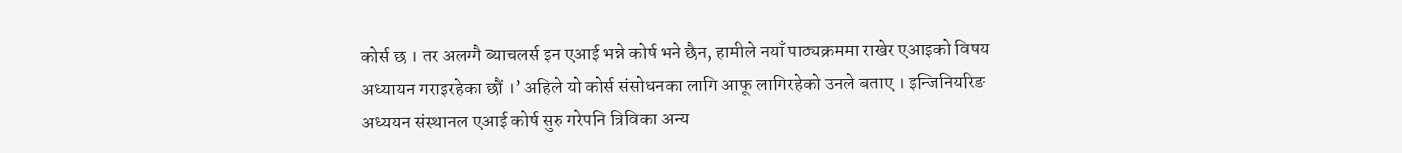कोर्स छ । तर अलग्गै ब्याचलर्स इन एआई भन्ने कोर्ष भने छैन, हामीले नयाँ पाठ्यक्रममा राखेर एआइको विषय अध्यायन गराइरहेका छौं ।’ अहिले यो कोर्स संसोधनका लागि आफू लागिरहेको उनले बताए । इन्जिनियरिङ अध्ययन संस्थानल एआई कोर्ष सुरु गरेपनि त्रिविका अन्य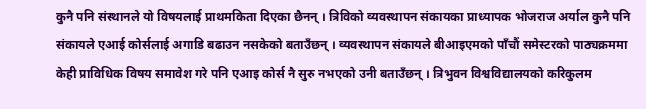कुनै पनि संस्थानले यो विषयलाई प्राथमकिता दिएका छैनन् । त्रिविको व्यवस्थापन संकायका प्राध्यापक भोजराज अर्याल कुनै पनि संकायले एआई कोर्सलाई अगाडि बढाउन नसकेको बताउँछन् । व्यवस्थापन संकायले बीआइएमको पाँचौं समेस्टरको पाठ्यक्रममा केही प्राविधिक विषय समावेश गरे पनि एआइ कोर्स नै सुरु नभएको उनी बताउँछन् । त्रिभुवन विश्वविद्यालयको करिकुलम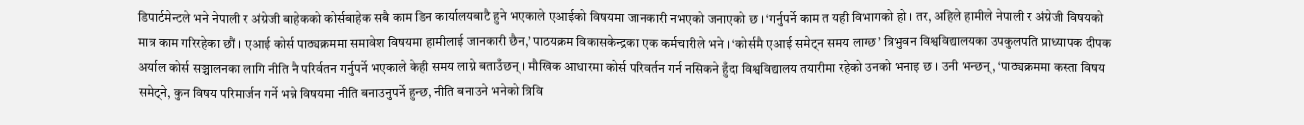डिपार्टमेन्टले भने नेपाली र अंग्रेजी बाहेकको कोर्सबाहेक सबै काम डिन कार्यालयबाटै हुने भएकाले एआईको विषयमा जानकारी नभएको जनाएको छ । ‘गर्नुपर्ने काम त यही विभागको हो । तर, अहिले हामीले नेपाली र अंग्रेजी विषयको मात्र काम गरिरहेका छौं । एआई कोर्स पाठ्यक्रममा समावेश विषयमा हामीलाई जानकारी छैन,’ पाठयक्रम विकासकेन्द्रका एक कर्मचारीले भने । ‘कोर्समै एआई समेट्न समय लाग्छ’ त्रिभुवन विश्वविद्यालयका उपकुलपति प्राध्यापक दीपक अर्याल कोर्स सञ्चालनका लागि नीति नै परिर्वतन गर्नुपर्ने भएकाले केही समय लाग्ने बताउँछन् । मौखिक आधारमा कोर्स परिवर्तन गर्न नसिकने हुँदा विश्वविद्यालय तयारीमा रहेको उनको भनाइ छ । उनी भन्छन्, ‘पाठ्यक्रममा कस्ता विषय समेट्ने, कुन विषय परिमार्जन गर्ने भन्ने विषयमा नीति बनाउनुपर्ने हुन्छ, नीति बनाउने भनेको त्रिवि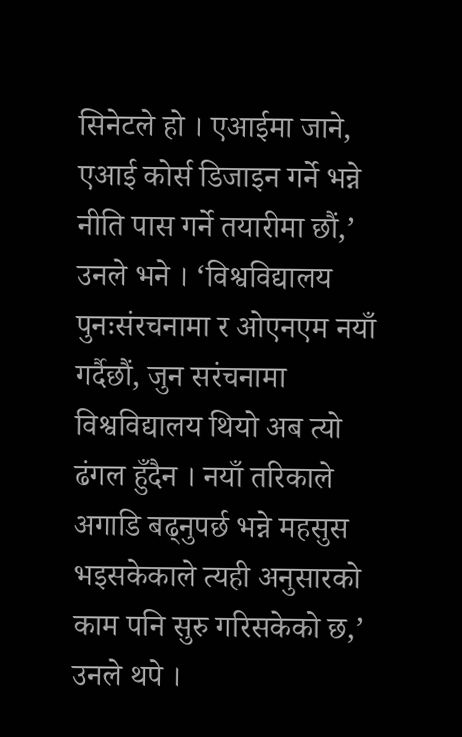सिनेटले हो । एआईमा जाने, एआई कोर्स डिजाइन गर्ने भन्ने नीति पास गर्ने तयारीमा छौं,’ उनले भने । ‘विश्वविद्यालय पुनःसंरचनामा र ओएनएम नयाँ गर्दैछौं, जुन सरंचनामा विश्वविद्यालय थियो अब त्यो ढंगल हुँदैन । नयाँ तरिकाले अगाडि बढ्नुपर्छ भन्ने महसुस भइसकेकाले त्यही अनुसारको काम पनि सुरु गरिसकेको छ,’ उनले थपे ।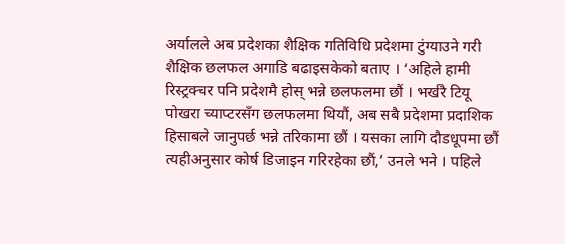अर्यालले अब प्रदेशका शैक्षिक गतिविधि प्रदेशमा टुंग्याउने गरी शैक्षिक छलफल अगाडि बढाइसकेको बताए । ‘अहिले हामी रिस्ट्रक्चर पनि प्रदेशमै होस् भन्ने छलफलमा छौं । भर्खरै टियू पोखरा च्याप्टरसँग छलफलमा थियौं, अब सबै प्रदेशमा प्रदाशिक हिसाबले जानुपर्छ भन्ने तरिकामा छौं । यसका लागि दौडधूपमा छौं त्यहीअनुसार कोर्ष डिजाइन गरिरहेका छौं,’ उनले भने । पहिले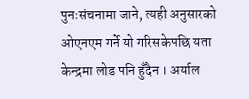पुनःसंचनामा जाने, त्यही अनुसारको ओएनएम गर्ने यो गरिसकेपछि यता केन्द्रमा लोड पनि हुँदैन । अर्याल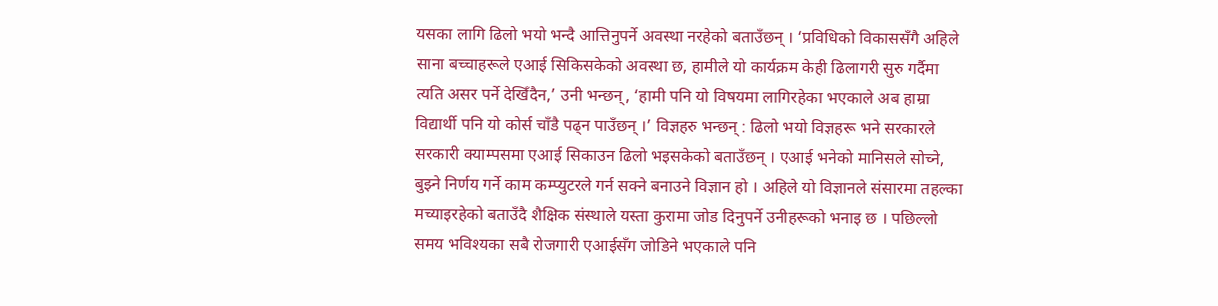यसका लागि ढिलो भयो भन्दै आत्तिनुपर्ने अवस्था नरहेको बताउँछन् । ‘प्रविधिको विकाससँगै अहिले साना बच्चाहरूले एआई सिकिसकेको अवस्था छ, हामीले यो कार्यक्रम केही ढिलागरी सुरु गर्दैमा त्यति असर पर्ने देखिँदैन,’ उनी भन्छन्, ‘हामी पनि यो विषयमा लागिरहेका भएकाले अब हाम्रा विद्यार्थी पनि यो कोर्स चाँडै पढ्न पाउँछन् ।’ विज्ञहरु भन्छन् : ढिलो भयो विज्ञहरू भने सरकारले सरकारी क्याम्पसमा एआई सिकाउन ढिलो भइसकेको बताउँछन् । एआई भनेको मानिसले सोच्ने, बुझ्ने निर्णय गर्ने काम कम्प्युटरले गर्न सक्ने बनाउने विज्ञान हो । अहिले यो विज्ञानले संसारमा तहल्का मच्याइरहेको बताउँदै शैक्षिक संस्थाले यस्ता कुरामा जोड दिनुपर्ने उनीहरूको भनाइ छ । पछिल्लो समय भविश्यका सबै रोजगारी एआईसँग जोडिने भएकाले पनि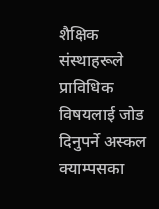शैक्षिक संस्थाहरूले प्राविधिक विषयलाई जोड दिनुपर्ने अस्कल क्याम्पसका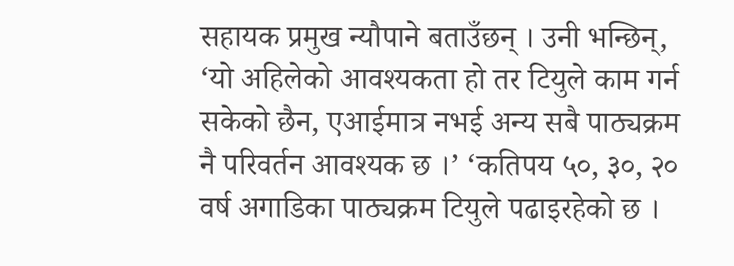सहायक प्रमुख न्यौपाने बताउँछन् । उनी भन्छिन्, ‘यो अहिलेको आवश्यकता हो तर टियुले काम गर्न सकेको छैन, एआईमात्र नभई अन्य सबै पाठ्यक्रम नै परिवर्तन आवश्यक छ ।’ ‘कतिपय ५०, ३०, २० वर्ष अगाडिका पाठ्यक्रम टियुले पढाइरहेको छ ।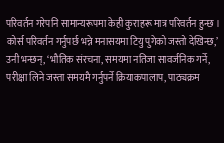परिवर्तन गरेपनि सामान्यरूपमा केही कुराहरू मात्र परिवर्तन हुन्छ । कोर्स परिवर्तन गर्नुपर्छ भन्ने मनासयमा टियु पुगेको जस्तो देखिन्छ,’ उनी भन्छन्, ‘भौतिक संरचना, समयमा नतिजा सावर्जनिक गर्ने, परीक्षा लिने जस्ता समयमै गर्नुपर्ने क्रियाकपालाप, पाठ्यक्रम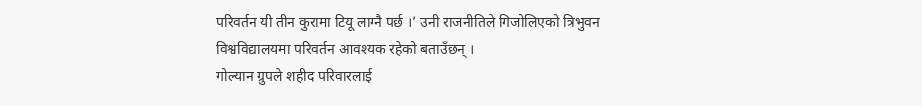परिवर्तन यी तीन कुरामा टियू लाग्नै पर्छ ।’ उनी राजनीतिले गिजोलिएको त्रिभुवन विश्वविद्यालयमा परिवर्तन आवश्यक रहेको बताउँछन् ।
गोल्यान ग्रुपले शहीद परिवारलाई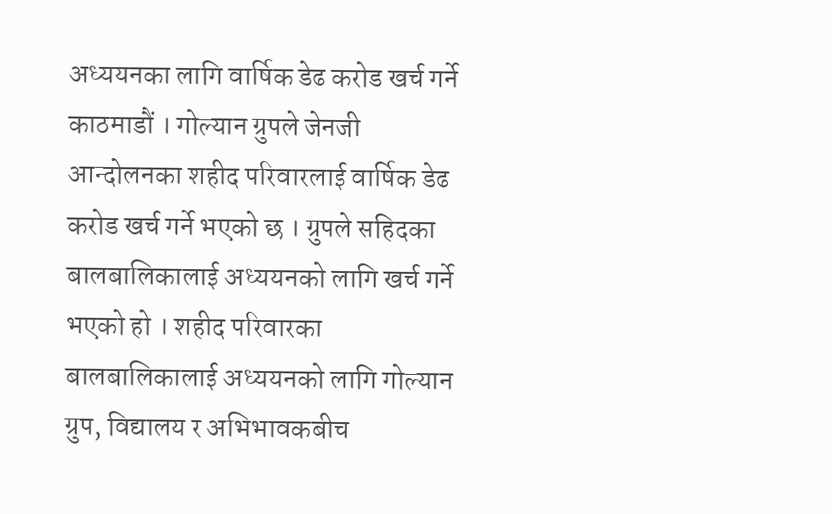अध्ययनका लागि वार्षिक डेढ करोड खर्च गर्ने
काठमाडौं । गोल्यान ग्रुपले जेनजी आन्दोलनका शहीद परिवारलाई वार्षिक डेढ करोड खर्च गर्ने भएको छ । ग्रुपले सहिदका बालबालिकालाई अध्ययनको लागि खर्च गर्ने भएको हो । शहीद परिवारका बालबालिकालाई अध्ययनको लागि गोल्यान ग्रुप, विद्यालय र अभिभावकबीच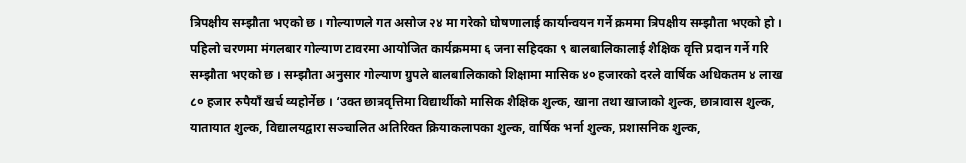त्रिपक्षीय सम्झौता भएको छ । गोल्याणले गत असोज २४ मा गरेको घोषणालाई कार्यान्वयन गर्ने क्रममा त्रिपक्षीय सम्झौता भएको हो । पहिलो चरणमा मंगलबार गोल्याण टावरमा आयोजित कार्यक्रममा ६ जना सहिदका ९ बालबालिकालाई शैक्षिक वृत्ति प्रदान गर्ने गरि सम्झौता भएको छ । सम्झौता अनुसार गोल्याण ग्रुपले बालबालिकाको शिक्षामा मासिक ४० हजारको दरले वार्षिक अधिकतम ४ लाख ८० हजार रुपैयाँ खर्च व्यहोर्नेछ । ‘उक्त छात्रवृत्तिमा विद्यार्थीको मासिक शैक्षिक शुल्क, खाना तथा खाजाको शुल्क, छात्रावास शुल्क, यातायात शुल्क, विद्यालयद्वारा सञ्चालित अतिरिक्त क्रियाकलापका शुल्क, वार्षिक भर्ना शुल्क, प्रशासनिक शुल्क,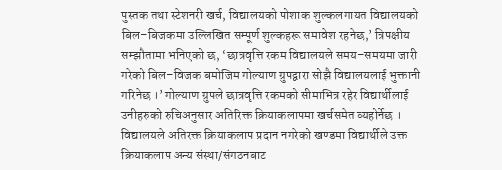पुस्तक तथा स्टेशनरी खर्च, विद्यालयको पोशाक शुल्कलगायत विद्यालयको बिल–बिजकमा उल्लिखित सम्पूर्ण शुल्कहरू समावेश रहनेछ,’ त्रिपक्षीय सम्झौतामा भनिएको छ, ‘छात्रवृत्ति रकम विद्यालयले समय–समयमा जारी गरेको बिल–विजक बमोजिम गोल्याण ग्रुपद्वारा सोझै विद्यालयलाई भुक्तानी गरिनेछ ।’ गोल्याण ग्रुपले छात्रवृत्ति रकमको सीमाभित्र रहेर विद्यार्थीलाई उनीहरुको रुचिअनुसार अतिरिक्त क्रियाकलापमा खर्चसमेत व्यहोर्नेछ । विद्यालयले अतिरक्त क्रियाकलाप प्रदान नगरेको खण्डमा विद्यार्थीले उक्त क्रियाकलाप अन्य संस्था/संगठनबाट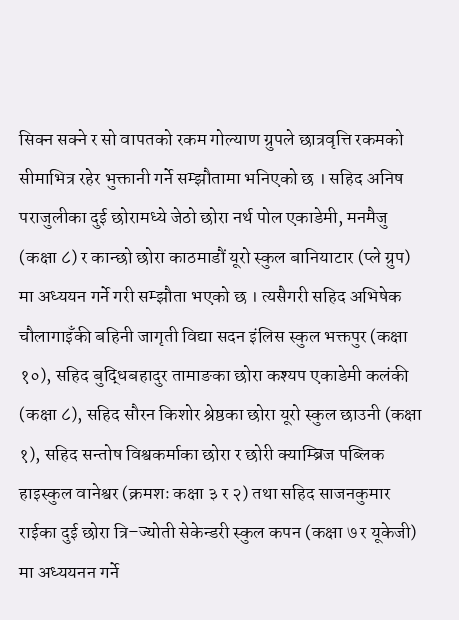सिक्न सक्ने र सो वापतको रकम गोल्याण ग्रुपले छात्रवृत्ति रकमको सीमाभित्र रहेर भुक्तानी गर्ने सम्झौतामा भनिएको छ । सहिद अनिष पराजुलीका दुई छोरामध्ये जेठो छोरा नर्थ पोल एकाडेमी, मनमैजु (कक्षा ८) र कान्छो छोरा काठमाडौं यूरो स्कुल बानियाटार (प्ले ग्रुप) मा अध्ययन गर्ने गरी सम्झौता भएको छ । त्यसैगरी सहिद अभिषेक चौलागाइँकी बहिनी जागृती विद्या सदन इंलिस स्कुल भक्तपुर (कक्षा १०), सहिद बुद्धिबहादुर तामाङका छोरा कश्यप एकाडेमी कलंकी (कक्षा ८), सहिद सौरन किशोर श्रेष्ठका छोरा यूरो स्कुल छाउनी (कक्षा १), सहिद सन्तोष विश्वकर्माका छोरा र छोरी क्याम्ब्रिज पब्लिक हाइस्कुल वानेश्वर (क्रमशः कक्षा ३ र २) तथा सहिद साजनकुमार राईका दुई छोरा त्रि–ज्योती सेकेन्डरी स्कुल कपन (कक्षा ७ र यूकेजी) मा अध्ययनन गर्ने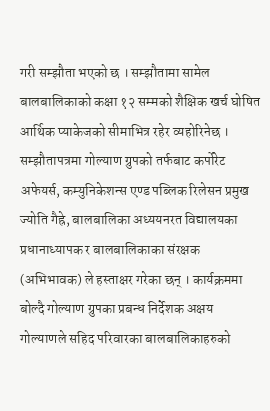गरी सम्झौता भएको छ । सम्झौतामा सामेल बालबालिकाको कक्षा १२ सम्मको शैक्षिक खर्च घोषित आर्थिक प्याकेजको सीमाभित्र रहेर व्यहोरिनेछ । सम्झौतापत्रमा गोल्याण ग्रुपको तर्फबाट कर्पोरेट अफेयर्स, कम्युनिकेशन्स एण्ड पब्लिक रिलेसन प्रमुख ज्योति गैह्रे, बालबालिका अध्ययनरत विद्यालयका प्रधानाध्यापक र बालबालिकाका संरक्षक (अभिभावक) ले हस्ताक्षर गरेका छन् । कार्यक्रममा बोल्दै गोल्याण ग्रुपका प्रबन्ध निर्देशक अक्षय गोल्याणले सहिद परिवारका बालबालिकाहरुको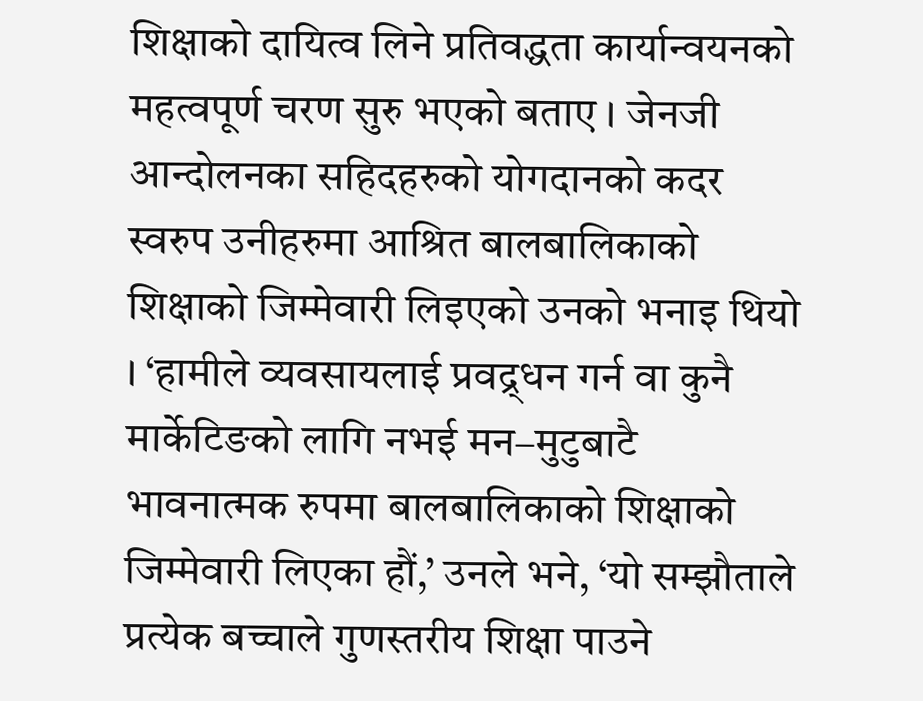शिक्षाको दायित्व लिने प्रतिवद्धता कार्यान्वयनको महत्वपूर्ण चरण सुरु भएको बताए । जेनजी आन्दोलनका सहिदहरुको योगदानको कदर स्वरुप उनीहरुमा आश्रित बालबालिकाको शिक्षाको जिम्मेवारी लिइएको उनको भनाइ थियो । ‘हामीले व्यवसायलाई प्रवद्र्धन गर्न वा कुनै मार्केटिङको लागि नभई मन–मुटुबाटै भावनात्मक रुपमा बालबालिकाको शिक्षाको जिम्मेवारी लिएका हौं,’ उनले भने, ‘यो सम्झौताले प्रत्येक बच्चाले गुणस्तरीय शिक्षा पाउने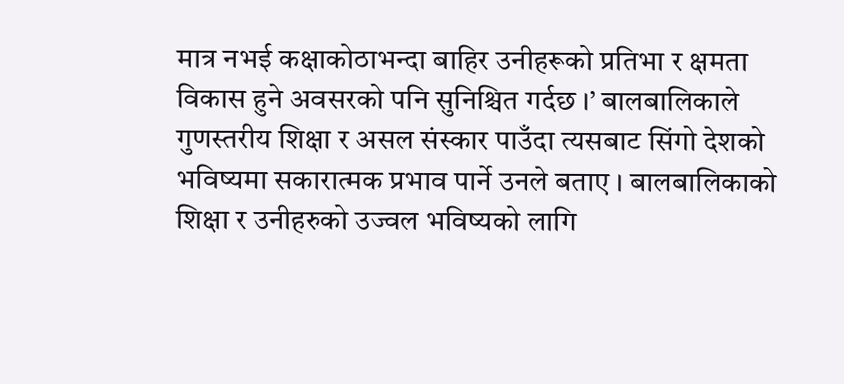मात्र नभई कक्षाकोठाभन्दा बाहिर उनीहरूको प्रतिभा र क्षमता विकास हुने अवसरको पनि सुनिश्चित गर्दछ ।’ बालबालिकाले गुणस्तरीय शिक्षा र असल संस्कार पाउँदा त्यसबाट सिंगो देशको भविष्यमा सकारात्मक प्रभाव पार्ने उनले बताए । बालबालिकाको शिक्षा र उनीहरुको उज्वल भविष्यको लागि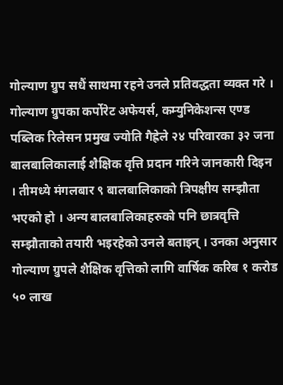गोल्याण ग्रुप सधैं साथमा रहने उनले प्रतिवद्धता व्यक्त गरे । गोल्याण ग्रुपका कर्पोरेट अफेयर्स, कम्युनिकेशन्स एण्ड पब्लिक रिलेसन प्रमुख ज्योति गैह्रेले २४ परिवारका ३२ जना बालबालिकालाई शैक्षिक वृत्ति प्रदान गरिने जानकारी दिइन । तीमध्ये मंगलबार ९ बालबालिकाको त्रिपक्षीय सम्झौता भएको हो । अन्य बालबालिकाहरुको पनि छात्रवृत्ति सम्झौताको तयारी भइरहेको उनले बताइन् । उनका अनुसार गोल्याण ग्रुपले शैक्षिक वृत्तिको लागि वार्षिक करिब १ करोड ५० लाख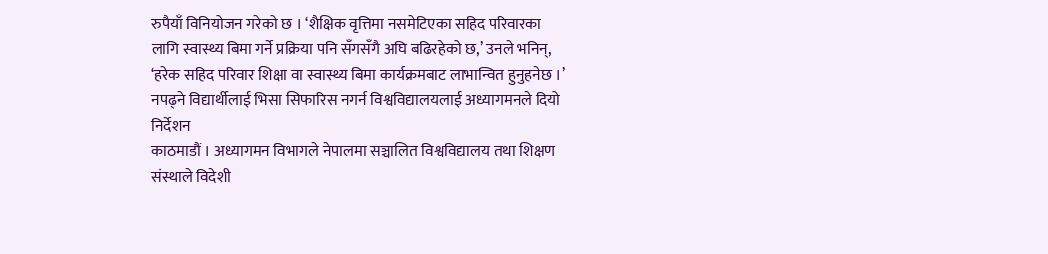रुपैयाँ विनियोजन गरेको छ । ‘शैक्षिक वृत्तिमा नसमेटिएका सहिद परिवारका लागि स्वास्थ्य बिमा गर्ने प्रक्रिया पनि सँगसँगै अघि बढिरहेको छ,’ उनले भनिन्, ‘हरेक सहिद परिवार शिक्षा वा स्वास्थ्य बिमा कार्यक्रमबाट लाभान्वित हुनुहनेछ ।’
नपढ्ने विद्यार्थीलाई भिसा सिफारिस नगर्न विश्वविद्यालयलाई अध्यागमनले दियो निर्देशन
काठमाडौं । अध्यागमन विभागले नेपालमा सञ्चालित विश्वविद्यालय तथा शिक्षण संस्थाले विदेशी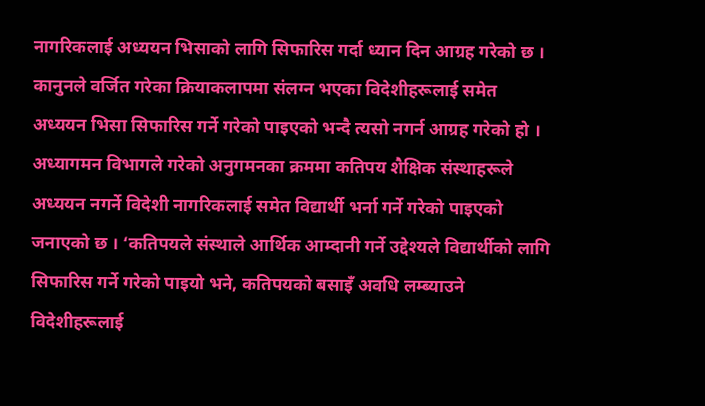नागरिकलाई अध्ययन भिसाको लागि सिफारिस गर्दा ध्यान दिन आग्रह गरेको छ । कानुनले वर्जित गरेका क्रियाकलापमा संलग्न भएका विदेशीहरूलाई समेत अध्ययन भिसा सिफारिस गर्ने गरेको पाइएको भन्दै त्यसो नगर्न आग्रह गरेको हो । अध्यागमन विभागले गरेको अनुगमनका क्रममा कतिपय शैक्षिक संस्थाहरूले अध्ययन नगर्ने विदेशी नागरिकलाई समेत विद्यार्थी भर्ना गर्ने गरेको पाइएको जनाएको छ । ‘कतिपयले संस्थाले आर्थिक आम्दानी गर्ने उद्देश्यले विद्यार्थीको लागि सिफारिस गर्ने गरेको पाइयो भने, कतिपयको बसाइँ अवधि लम्ब्याउने विदेशीहरूलाई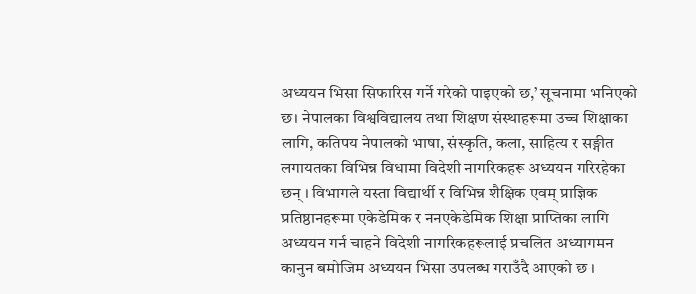अध्ययन भिसा सिफारिस गर्ने गरेको पाइएको छ,’ सूचनामा भनिएको छ। नेपालका विश्वविद्यालय तथा शिक्षण संस्थाहरूमा उच्च शिक्षाका लागि, कतिपय नेपालको भाषा, संस्कृति, कला, साहित्य र सङ्गीत लगायतका विभिन्न विधामा विदेशी नागरिकहरू अध्ययन गरिरहेका छन् । विभागले यस्ता विद्यार्थी र विभिन्न शैक्षिक एवम् प्राज्ञिक प्रतिष्ठानहरूमा एकेडेमिक र ननएकेडेमिक शिक्षा प्राप्तिका लागि अध्ययन गर्न चाहने विदेशी नागरिकहरूलाई प्रचलित अध्यागमन कानुन बमोजिम अध्ययन भिसा उपलब्ध गराउँदै आएको छ ।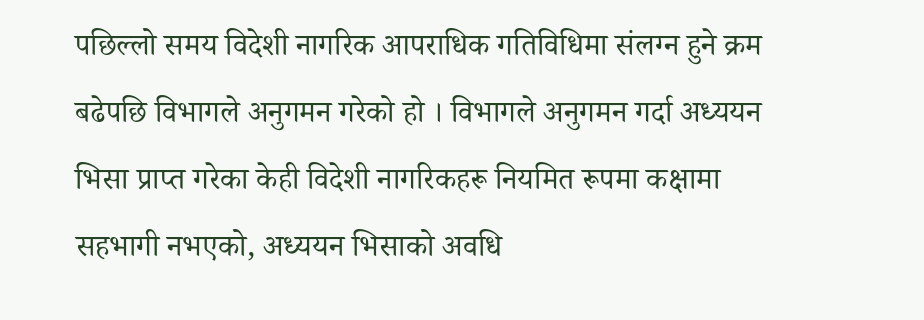पछिल्लो समय विदेशी नागरिक आपराधिक गतिविधिमा संलग्न हुने क्रम बढेपछि विभागले अनुगमन गरेको हो । विभागले अनुगमन गर्दा अध्ययन भिसा प्राप्त गरेका केही विदेशी नागरिकहरू नियमित रूपमा कक्षामा सहभागी नभएको, अध्ययन भिसाको अवधि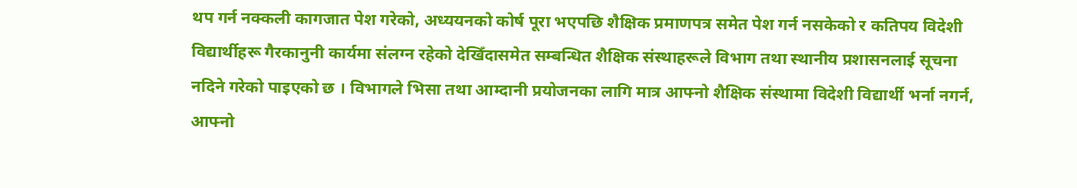थप गर्न नक्कली कागजात पेश गरेको, अध्ययनको कोर्ष पूरा भएपछि शैक्षिक प्रमाणपत्र समेत पेश गर्न नसकेको र कतिपय विदेशी विद्यार्थीहरू गैरकानुनी कार्यमा संलग्न रहेको देखिँदासमेत सम्बन्धित शैक्षिक संस्थाहरूले विभाग तथा स्थानीय प्रशासनलाई सूचना नदिने गरेको पाइएको छ । विभागले भिसा तथा आम्दानी प्रयोजनका लागि मात्र आफ्नो शैक्षिक संस्थामा विदेशी विद्यार्थी भर्ना नगर्न, आफ्नो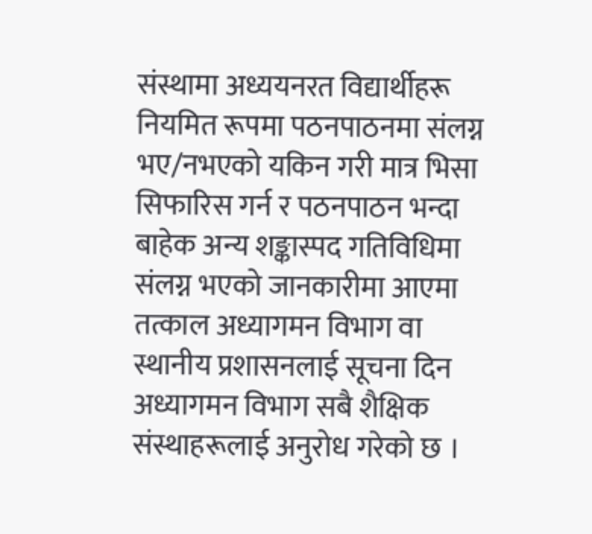संस्थामा अध्ययनरत विद्यार्थीहरू नियमित रूपमा पठनपाठनमा संलग्न भए/नभएको यकिन गरी मात्र भिसा सिफारिस गर्न र पठनपाठन भन्दा बाहेक अन्य शङ्कास्पद गतिविधिमा संलग्न भएको जानकारीमा आएमा तत्काल अध्यागमन विभाग वा स्थानीय प्रशासनलाई सूचना दिन अध्यागमन विभाग सबै शैक्षिक संस्थाहरूलाई अनुरोध गरेको छ ।